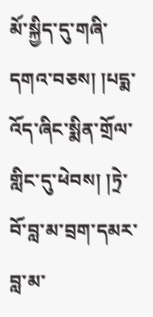མོ་སྐྱིད་དུ་གཞི་དགའ་བཅས། །པདྨ་འོད་ཞིང་སྨིན་གྲོལ་གླིང་དུ་ཕེབས། །ཏྲེ་བོ་བླ་མ་བྲག་དམར་བླ་མ་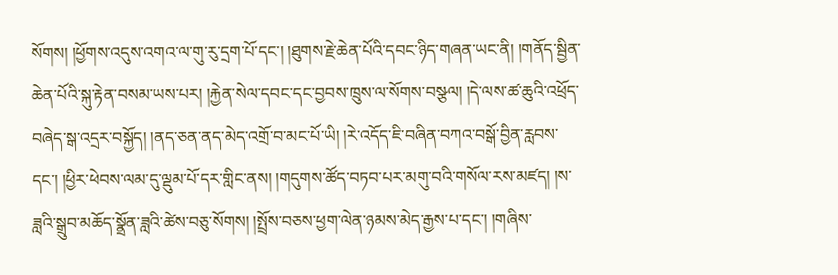སོགས། །ཕྱོགས་འདུས་འགའ་ལ་གུ་རུ་དྲག་པོ་དང་། །ཐུགས་རྗེ་ཆེན་པོའི་དབང་ཉིད་གཞན་ཡང་ནི། །གནོད་སྦྱིན་ཆེན་པོའི་སྐུ་རྟེན་བསམ་ཡས་པར། །རྐྱེན་སེལ་དབང་དང་བྱབས་ཁྲུས་ལ་སོགས་བསྩལ། །དེ་ལས་ཚ་ཆུའི་འཕྲོད་བཞེད་སྒ་འདྲར་བསྐྱོད། །ནད་ཅན་ནད་མེད་འགྲོ་བ་མང་པོ་ཡི། །རེ་འདོད་ཇི་བཞིན་བཀའ་བསྒོ་བྱིན་རླབས་དང་། །ཕྱིར་ཕེབས་ལམ་དུ་ལྡུམ་པོ་དར་གླིང་ནས། །གདུགས་ཚོད་བཏབ་པར་མགུ་བའི་གསོལ་རས་མཛད། །ས་ཟླའི་སྒྲུབ་མཆོད་སྣྲོན་ཟླའི་ཚེས་བཅུ་སོགས། །སྤྲོས་བཅས་ཕྱག་ལེན་ཉམས་མེད་རྒྱས་པ་དང་། །གཞིས་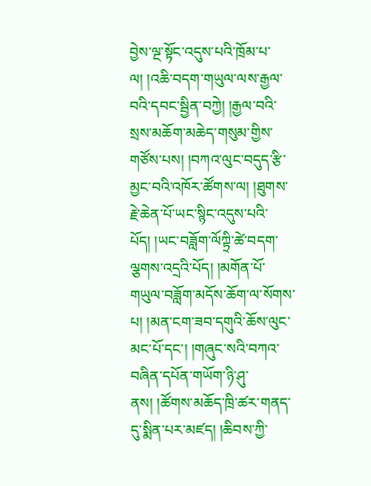བྱེས་ལྔ་སྟོང་འདུས་པའི་ཁྲོམ་པ་ལ། །འཆི་བདག་གཡུལ་ལས་རྒྱལ་བའི་དབང་སྦྱིན་བཀྱེ། །རྒྱལ་བའི་སྲས་མཆོག་མཆེད་གསུམ་གྱིས་གཙོས་པས། །བཀའ་ལུང་བདུད་རྩི་མྱང་བའི་འཁོར་ཚོགས་ལ། །ཐུགས་རྗེ་ཆེན་པོ་ཡང་སྙིང་འདུས་པའི་པོད། །ཡང་བཟློག་ལོཀྟྲི་ཚེ་བདག་ལྕགས་འདྲའི་པོད། །མགོན་པོ་གཡུལ་བཟློག་མདོས་ཆོག་ལ་སོགས་པ། །མན་ངག་ཟབ་དགུའི་ཆོས་ལུང་མང་པོ་དང་། །གཞུང་སའི་བཀའ་བཞིན་དཔོན་གཡོག་ཉི་ཤུ་ནས། །ཚོགས་མཆོད་ཁྲི་ཚར་གནད་དུ་སྨིན་པར་མཛད། །ཆིབས་ཀྱི་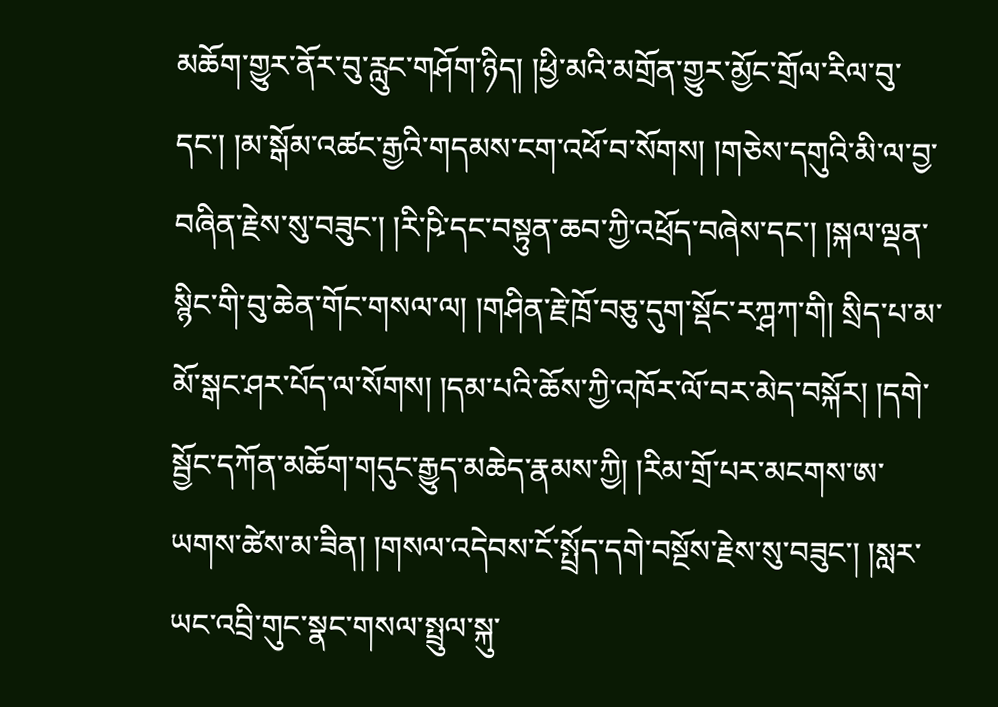མཆོག་གྱུར་ནོར་བུ་རླུང་གཤོག་ཉིད། །ཕྱི་མའི་མགྲོན་གྱུར་མྱོང་གྲོལ་རིལ་བུ་དང་། །མ་སྒོམ་འཚང་རྒྱའི་གདམས་ངག་འཕོ་བ་སོགས། །གཅེས་དགུའི་མི་ལ་བྱ་བཞིན་རྗེས་སུ་བཟུང་། །རི་ཥི་དང་བསྟུན་ཆབ་ཀྱི་འཕྲོད་བཞེས་དང་། །སྐལ་ལྡན་སྙིང་གི་བུ་ཆེན་གོང་གསལ་ལ། །གཤིན་རྗེ་ཁྲོ་བཅུ་དུག་སྡོང་རཀྴཀ་གི། སྲིད་པ་མ་མོ་སྒང་ཤར་པོད་ལ་སོགས། །དམ་པའི་ཆོས་ཀྱི་འཁོར་ལོ་བར་མེད་བསྐོར། །དགེ་སྦྱོང་དཀོན་མཆོག་གདུང་རྒྱུད་མཆེད་རྣམས་ཀྱི། །རིམ་གྲོ་པར་མངགས་ཨ་ཡགས་ཚེས་མ་ཟིན། །གསལ་འདེབས་ངོ་སྤྲོད་དགེ་བསྔོས་རྗེས་སུ་བཟུང་། །སླར་ཡང་འབྲི་གུང་སྣང་གསལ་སྤྲུལ་སྐུ་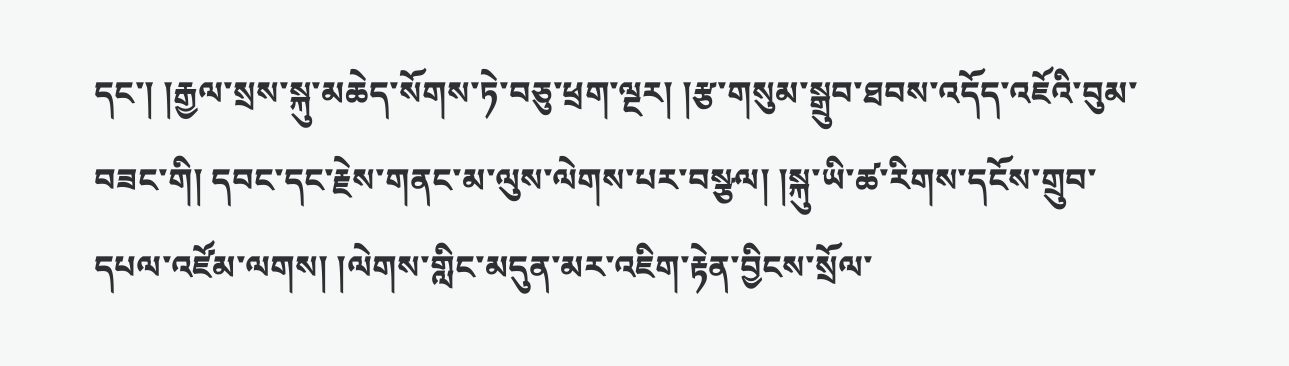དང་། །རྒྱལ་སྲས་སྐུ་མཆེད་སོགས་ཏེ་བཅུ་ཕྲག་ལྔར། །རྩ་གསུམ་སྒྲུབ་ཐབས་འདོད་འཇོའི་བུམ་བཟང་གི། དབང་དང་རྗེས་གནང་མ་ལུས་ལེགས་པར་བསྩལ། །སྐུ་ཡི་ཚ་རིགས་དངོས་གྲུབ་དཔལ་འཛོམ་ལགས། །ལེགས་གླིང་མདུན་མར་འཇིག་རྟེན་བྱིངས་སྲོལ་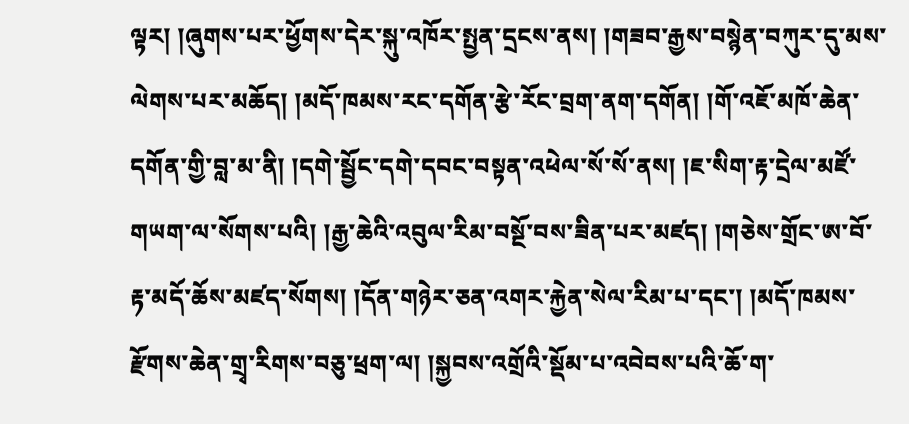ལྟར། །ཞུགས་པར་ཕྱོགས་དེར་སྐུ་འཁོར་སྤྱན་དྲངས་ནས། །གཟབ་རྒྱས་བསྙེན་བཀུར་དུ་མས་ལེགས་པར་མཆོད། །མདོ་ཁམས་རང་དགོན་རྩེ་རོང་བྲག་ནག་དགོན། །གོ་འཇོ་མཁོ་ཆེན་དགོན་གྱི་བླ་མ་ནི། །དགེ་སྦྱོང་དགེ་དབང་བསྟན་འཕེལ་སོ་སོ་ནས། །ཇ་སིག་རྟ་དྲེལ་མཛོ་གཡག་ལ་སོགས་པའི། །རྒྱ་ཆེའི་འབུལ་རིམ་བསྔོ་བས་ཟིན་པར་མཛད། །གཅེས་གྲོང་ཨ་བོ་རྟ་མདོ་ཆོས་མཛད་སོགས། །དོན་གཉེར་ཅན་འགར་རྐྱེན་སེལ་རིམ་པ་དང་། །མདོ་ཁམས་རྫོགས་ཆེན་གྲྭ་རིགས་བཅུ་ཕྲག་ལ། །སྐྱབས་འགྲོའི་སྡོམ་པ་འབེབས་པའི་ཆོ་ག་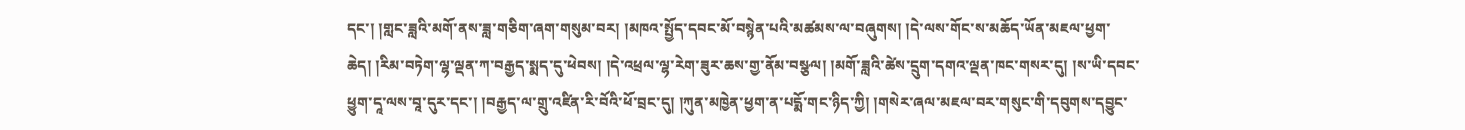དང་། །གླང་ཟླའི་མགོ་ནས་ཟླ་གཅིག་ཞག་གསུམ་བར། །མཁའ་སྤྱོད་དབང་མོ་བསྙེན་པའི་མཚམས་ལ་བཞུགས། །དེ་ལས་གོང་ས་མཆོད་ཡོན་མཇལ་ཕྱག་ཆེད། །རིམ་བཏེག་ལྷ་ལྡན་ཀ་བརྒྱད་སྨད་དུ་ཕེབས། །དེ་འཕྲལ་ལྷ་རེག་ཟུར་ཆས་གྱ་ནོམ་བསྩལ། །མགོ་ཟླའི་ཚེས་དྲུག་དགའ་ལྡན་ཁང་གསར་དུ། །ས་ཡི་དབང་ཕྱུག་དཱ་ལས་བཱ་དུར་དང་། །བརྒྱད་ལ་གྲུ་འཛིན་རི་བོའི་ཕོ་བྲང་དུ། །ཀུན་མཁྱེན་ཕྱག་ན་པདྨོ་གང་ཉིད་ཀྱི། །གསེར་ཞལ་མཇལ་བར་གསུང་གི་དབུགས་དབྱུང་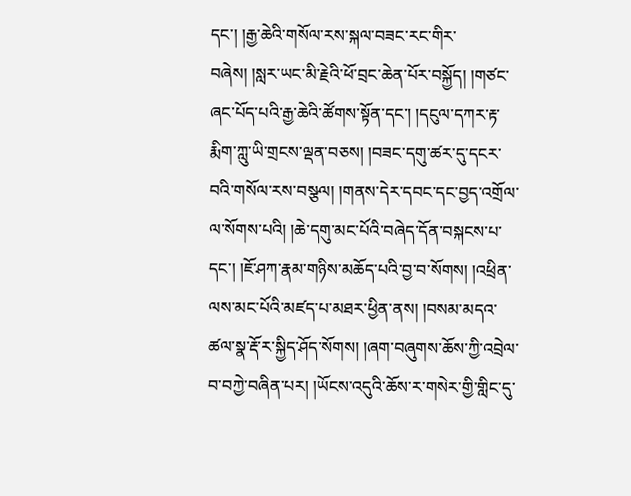དང་། །རྒྱ་ཆེའི་གསོལ་རས་སྐལ་བཟང་རང་གིར་བཞེས། །སླར་ཡང་མི་རྗེའི་ཕོ་བྲང་ཆེན་པོར་བསྐྱོད། །གཙང་ཞང་པོད་པའི་རྒྱ་ཆེའི་ཚོགས་སྟོན་དང་། །དངུལ་དཀར་རྟ་རྨིག་ཀླུ་ཡི་གྲངས་ལྡན་བཅས། །བཟང་དགུ་ཚར་དུ་དངར་བའི་གསོལ་རས་བསྩལ། །གནས་དེར་དབང་དང་བྱད་འགྲོལ་ལ་སོགས་པའི། །ཆེ་དགུ་མང་པོའི་བཞེད་དོན་བསྐངས་པ་དང་། །ཇོ་ཤཀ་རྣམ་གཉིས་མཆོད་པའི་བྱ་བ་སོགས། །འཕྲིན་ལས་མང་པོའི་མཛད་པ་མཐར་ཕྱིན་ནས། །བསམ་མདའ་ཚལ་སྣ་རྡོ་ར་སྐྱིད་ཤོད་སོགས། །ཞག་བཞུགས་ཆོས་ཀྱི་འབྲེལ་བ་བཀྱེ་བཞིན་པར། །ཡོངས་འདུའི་ཆོས་ར་གསེར་གྱི་གླིང་དུ་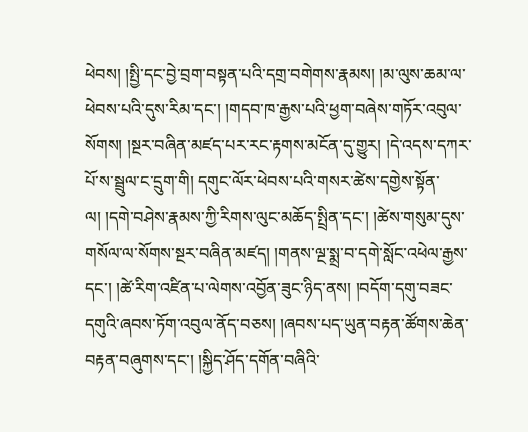ཕེབས། །སྤྱི་དང་བྱེ་བྲག་བསྟན་པའི་དགྲ་བགེགས་རྣམས། །མ་ལུས་ཆམ་ལ་ཕེབས་པའི་དུས་རིམ་དང་། །གདབ་ཁ་རྒྱས་པའི་ཕྱག་བཞེས་གཏོར་འབུལ་སོགས། །སྔར་བཞིན་མཛད་པར་རང་རྟགས་མངོན་དུ་གྱུར། །དེ་འདས་དཀར་པོ་ས་སྦྲུལ་ང་དྲུག་གི། དགུང་ལོར་ཕེབས་པའི་གསར་ཚེས་དགྱེས་སྟོན་ལ། །དགེ་བཤེས་རྣམས་ཀྱི་རིགས་ལུང་མཆོད་སྤྲིན་དང་། །ཚེས་གསུམ་དུས་གསོལ་ལ་སོགས་སྔར་བཞིན་མཛད། །གནས་ལྔ་སྨྲ་བ་དགེ་སློང་འཕེལ་རྒྱས་དང་། །ཚེ་རིག་འཛིན་པ་ལེགས་འབྱོན་ཟུང་ཉིད་ནས། །བདོག་དགུ་བཟང་དགུའི་ཞབས་ཏོག་འབུལ་ནོད་བཅས། །ཞབས་པད་ཡུན་བརྟན་ཚོགས་ཆེན་བརྟན་བཞུགས་དང་། །སྐྱིད་ཤོད་དགོན་བཞིའི་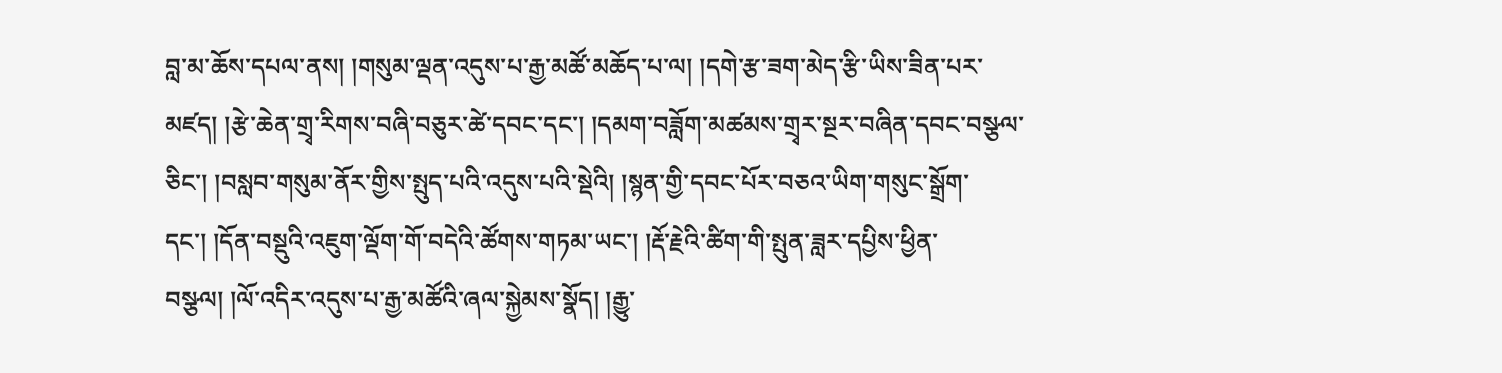བླ་མ་ཆོས་དཔལ་ནས། །གསུམ་ལྡན་འདུས་པ་རྒྱ་མཚོ་མཆོད་པ་ལ། །དགེ་རྩ་ཟག་མེད་རྩི་ཡིས་ཟིན་པར་མཛད། །རྩེ་ཆེན་གྲྭ་རིགས་བཞི་བཅུར་ཚེ་དབང་དང་། །དམག་བཟློག་མཚམས་གྲྭར་སྔར་བཞིན་དབང་བསྩལ་ཅིང་། །བསླབ་གསུམ་ནོར་གྱིས་སྤུད་པའི་འདུས་པའི་སྡེའི། །སྙན་གྱི་དབང་པོར་བཅའ་ཡིག་གསུང་སྒྲོག་དང་། །དོན་བསྡུའི་འཇུག་ལྡོག་གོ་བདེའི་ཚོགས་གཏམ་ཡང་། །རྡོ་རྗེའི་ཚིག་གི་སྤུན་ཟླར་དཔྱིས་ཕྱིན་བསྩལ། །ལོ་འདིར་འདུས་པ་རྒྱ་མཚོའི་ཞལ་སྐྱེམས་སྣོད། །རྒྱུ་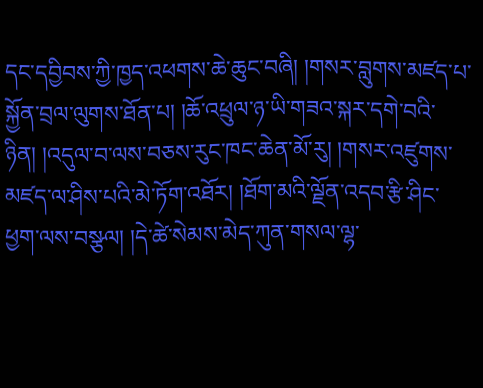དང་དབྱིབས་ཀྱི་ཁྱད་འཕགས་ཆེ་ཆུང་བཞི། །གསར་བླུགས་མཛད་པ་སྐྱོན་བྲལ་ལུགས་ཐོན་པ། །ཆོ་འཕྲུལ་ཉ་ཡི་གཟའ་སྐར་དགེ་བའི་ཉིན། །འདུལ་བ་ལས་བཅས་རུང་ཁང་ཆེན་མོ་རུ། །གསར་འཛུགས་མཛད་ལ་ཤིས་པའི་མེ་ཏོག་འཐོར། །ཐོག་མའི་ལྗོན་འདབ་རྩི་ཤིང་ཕྱག་ལས་བསྩལ། །དེ་ཚེ་སེམས་མེད་ཀུན་གསལ་ལྷ་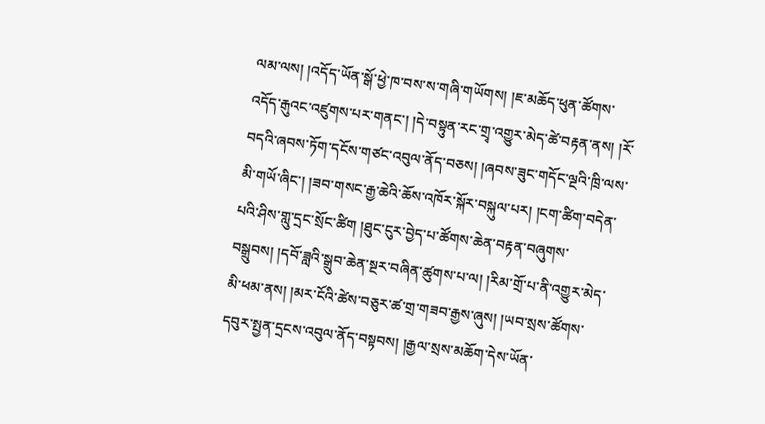ལམ་ལས། །འདོད་ཡོན་སྒོ་ཕྱེ་ཁ་བས་ས་གཞི་གཡོགས། །ཇ་མཆོད་ཕུན་ཚོགས་འདོད་རྒུའང་འཛུགས་པར་གནང་། །དེ་བསྟུན་རང་གྲྭ་འགྱུར་མེད་ཚེ་བརྟན་ནས། །རོ་བདའི་ཞབས་ཏོག་དངོས་གཙང་འབུལ་ནོད་བཅས། །ཞབས་ཟུང་གདོང་ལྔའི་ཁྲི་ལས་མི་གཡོ་ཞིང་། །ཟབ་གསང་རྒྱ་ཆེའི་ཆོས་འཁོར་སྐོར་བསྐུལ་པར། །ངག་ཚིག་བདེན་པའི་ཤིས་གླུ་དྲང་སྲོང་ཚིག །ཐུང་ངུར་བྱེད་པ་ཚོགས་ཆེན་བརྟན་བཞུགས་བསྒྲུབས། །དབོ་ཟླའི་སྒྲུབ་ཆེན་སྔར་བཞིན་ཚུགས་པ་ལ། །རིམ་གྲོ་པ་ནི་འགྱུར་མེད་མི་ཕམ་ནས། །མར་ངོའི་ཚེས་བཅུར་ཚ་གྲ་གཟབ་རྒྱས་ཞུས། །ཡབ་སྲས་ཚོགས་དབུར་སྤྱན་དྲངས་འབུལ་ནོད་བསྟབས། །རྒྱལ་སྲས་མཆོག་དེས་ཡོན་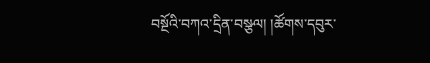བསྔོའི་བཀའ་དྲིན་བསྩལ། །ཚོགས་དབུར་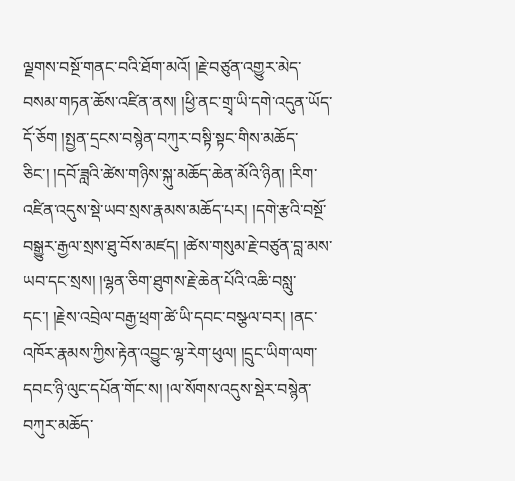ལྗགས་བསྔོ་གནང་བའི་ཐོག་མའོ། །རྗེ་བཙུན་འགྱུར་མེད་བསམ་གཏན་ཆོས་འཛིན་ནས། །ཕྱི་ནང་གྲྭ་ཡི་དགེ་འདུན་ཡོད་དོ་ཅོག །སྤྱན་དྲངས་བསྙེན་བཀུར་བསྟི་སྟང་གིས་མཆོད་ཅིང་། །དབོ་ཟླའི་ཚེས་གཉིས་སྐུ་མཆོད་ཆེན་མོའི་ཉིན། །རིག་འཛིན་འདུས་སྡེ་ཡབ་སྲས་རྣམས་མཆོད་པར། །དགེ་རྩའི་བསྔོ་བསྒྱུར་རྒྱལ་སྲས་ཐུ་བོས་མཛད། །ཚེས་གསུམ་རྗེ་བཙུན་བླ་མས་ཡབ་དང་སྲས། །ལྷན་ཅིག་ཐུགས་རྗེ་ཆེན་པོའི་འཆི་བསླུ་དང་། །རྗེས་འབྲེལ་བརྒྱ་ཕྲག་ཚེ་ཡི་དབང་བསྩལ་བར། །ནང་འཁོར་རྣམས་ཀྱིས་རྟེན་འབྱུང་ལྷ་རེག་ཕུལ། །དྲུང་ཡིག་ལག་དབང་ཉི་ལུང་དཔོན་གོང་ས། །ལ་སོགས་འདུས་སྡེར་བསྙེན་བཀུར་མཆོད་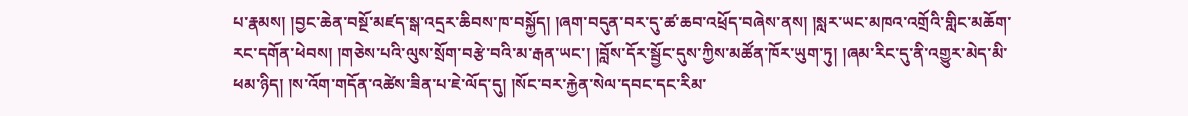པ་རྣམས། །བྱང་ཆེན་བསྔོ་མཛད་སྒ་འདྲར་ཆིབས་ཁ་བསྐྱོད། །ཞག་བདུན་བར་དུ་ཚ་ཆབ་འཕྲོད་བཞེས་ནས། །སླར་ཡང་མཁའ་འགྲོའི་གླིང་མཆོག་རང་དགོན་ཕེབས། །གཅེས་པའི་ལུས་སྲོག་བརྩེ་བའི་མ་རྒན་ཡང་། །བློས་དོར་སྦྱོང་དུས་ཀྱིས་མཚོན་ཁོར་ཡུག་ཏུ། །ཞམ་རིང་དུ་ནི་འགྱུར་མེད་མི་ཕམ་ཉིད། །ས་འོག་གདོན་འཚེས་ཟིན་པ་ཇེ་ལོད་དུ། །སོང་བར་རྐྱེན་སེལ་དབང་དང་རིམ་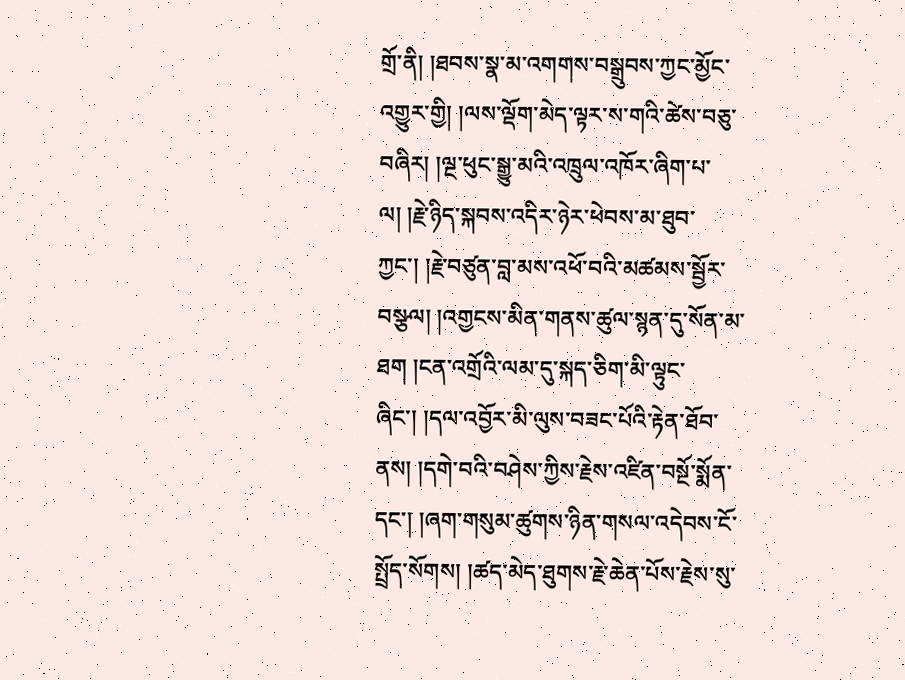གྲོ་ནི། །ཐབས་སྣ་མ་འགགས་བསྒྲུབས་ཀྱང་མྱོང་འགྱུར་གྱི། །ལས་ལྡོག་མེད་ལྟར་ས་གའི་ཚེས་བཅུ་བཞིར། །ལྔ་ཕུང་སྒྱུ་མའི་འཁྲུལ་འཁོར་ཞིག་པ་ལ། །རྗེ་ཉིད་སྐབས་འདིར་ཉེར་ཕེབས་མ་ཐུབ་ཀྱང་། །རྗེ་བཙུན་བླ་མས་འཕོ་བའི་མཚམས་སྦྱོར་བསྩལ། །འགྱངས་མིན་གནས་ཚུལ་སྙན་དུ་སོན་མ་ཐག །ངན་འགྲོའི་ལམ་དུ་སྐད་ཅིག་མི་ལྟུང་ཞིང་། །དལ་འབྱོར་མི་ལུས་བཟང་པོའི་རྟེན་ཐོབ་ནས། །དགེ་བའི་བཤེས་ཀྱིས་རྗེས་འཛིན་བསྔོ་སྨོན་དང་། །ཞག་གསུམ་ཚུགས་ཉིན་གསལ་འདེབས་ངོ་སྤྲོད་སོགས། །ཚད་མེད་ཐུགས་རྗེ་ཆེན་པོས་རྗེས་སུ་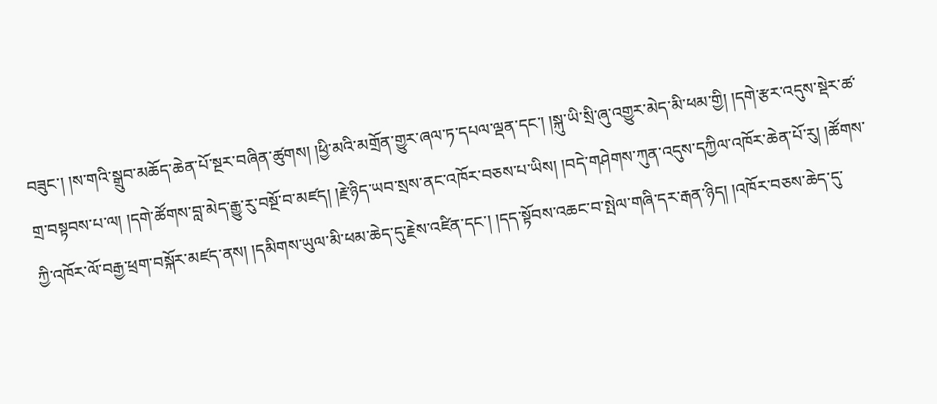བཟུང་། །ས་གའི་སྒྲུབ་མཆོད་ཆེན་པོ་སྔར་བཞིན་ཚུགས། །ཕྱི་མའི་མགྲོན་གྱུར་ཞལ་ཏ་དཔལ་ལྡན་དང་། །སྐུ་ཡི་སྲི་ཞུ་འགྱུར་མེད་མི་ཕམ་གྱི། །དགེ་རྩར་འདུས་སྡེར་ཚ་གྲ་བསྟབས་པ་ལ། །དགེ་ཚོགས་བླ་མེད་རྒྱུ་རུ་བསྔོ་བ་མཛད། །རྗེ་ཉིད་ཡབ་སྲས་ནང་འཁོར་བཅས་པ་ཡིས། །བདེ་གཤེགས་ཀུན་འདུས་དཀྱིལ་འཁོར་ཆེན་པོ་རུ། །ཚོགས་ཀྱི་འཁོར་ལོ་བརྒྱ་ཕྲག་བསྐོར་མཛད་ནས། །དམིགས་ཡུལ་མི་ཕམ་ཆེད་དུ་རྗེས་འཛིན་དང་། །དད་སྟོབས་འཆང་བ་སྤེལ་གཞི་དར་རྒན་ཉིད། །འཁོར་བཅས་ཆེད་དུ་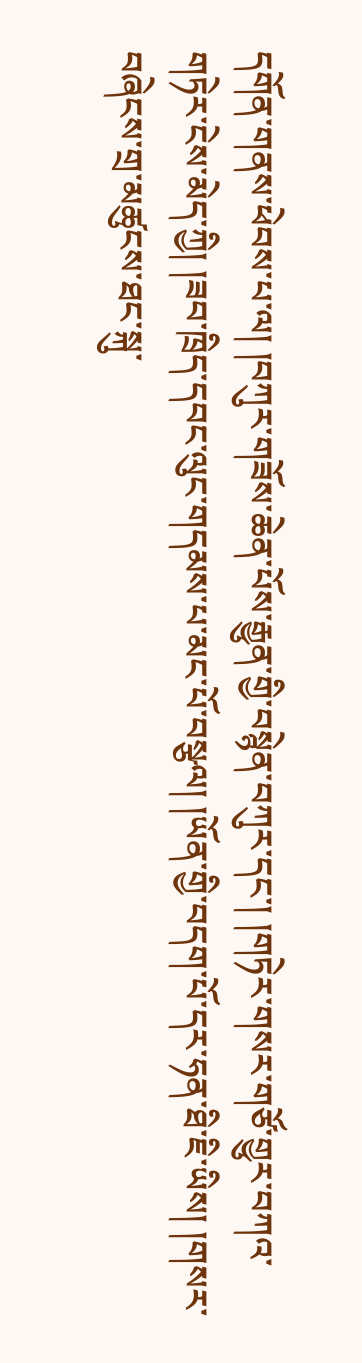དགོན་གནས་ཕེབས་པ་ལ། །བཀུར་གཟོས་ཆེན་པོས་རྒྱུན་གྱི་བསྙེན་བཀུར་དང་། །གཏེར་གསར་གཙོ་གྱུར་བཀའ་གཏེར་ངེས་མེད་ཀྱི། །ཟབ་ཁྲིད་དབང་ལུང་གདམས་པ་མང་པོ་བསྩལ། །ཡོན་གྱི་བདག་པོ་དར་ཧན་ཐི་ཇི་ཡིས། །གསར་བཞེངས་གྲ་མཚུངས་ཐང་སྐུ་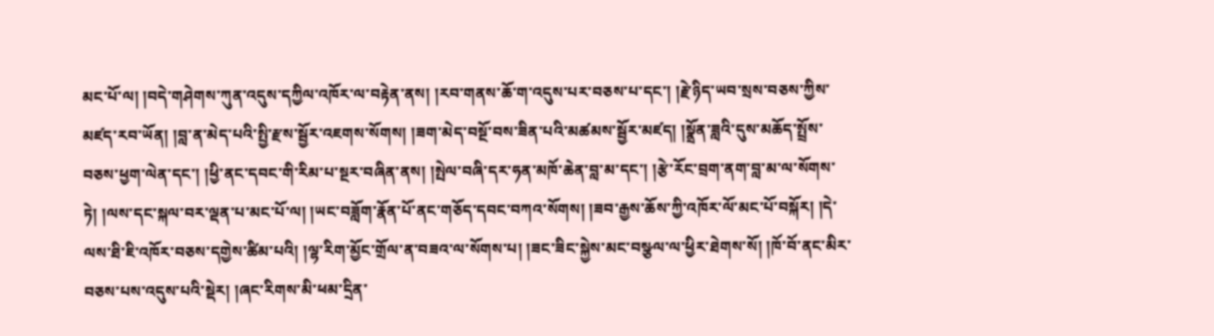མང་པོ་ལ། །བདེ་གཤེགས་ཀུན་འདུས་དཀྱིལ་འཁོར་ལ་བརྟེན་ནས། །རབ་གནས་ཆོ་ག་འདུས་པར་བཅས་པ་དང་། །རྗེ་ཉིད་ཡབ་སྲས་བཅས་ཀྱིས་མཛད་རབ་ཡོན། །བླ་ན་མེད་པའི་སྤྱི་རྫས་སྦྱོར་འཇགས་སོགས། །ཟག་མེད་བསྔོ་བས་ཟིན་པའི་མཚམས་སྦྱོར་མཛད། །སྣྲོན་ཟླའི་དུས་མཆོད་སྤྲོས་བཅས་ཕྱག་ལེན་དང་། །ཕྱི་ནང་དབང་གི་རིམ་པ་སྔར་བཞིན་ནས། །སྤེལ་བཞི་དར་ཧན་མཁོ་ཆེན་བླ་མ་དང་། །རྩེ་རོང་བྲག་ནག་བླ་མ་ལ་སོགས་ཏེ། །ལས་དང་སྐལ་བར་ལྡན་པ་མང་པོ་ལ། །ཡང་བཟློག་རྣོན་པོ་ནང་གཅོད་དབང་བཀའ་སོགས། །ཟབ་རྒྱས་ཆོས་ཀྱི་འཁོར་ལོ་མང་པོ་བསྐོར། །དེ་ལས་ཐི་ཇི་འཁོར་བཅས་དགྱེས་ཚིམ་པའི། །ལྷ་རིག་མྱོང་གྲོལ་ན་བཟའ་ལ་སོགས་པ། །ཟང་ཟིང་སྐྱེས་མང་བསྩལ་ལ་ཕྱིར་ཐེགས་སོ། །ཁོ་བོ་ནང་མིར་བཅས་པས་འདུས་པའི་སྡེར། །ཞང་རིགས་མི་ཕམ་དྲིན་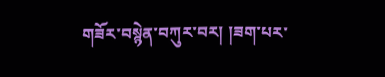གཟོར་བསྙེན་བཀུར་བར། །ཟག་པར་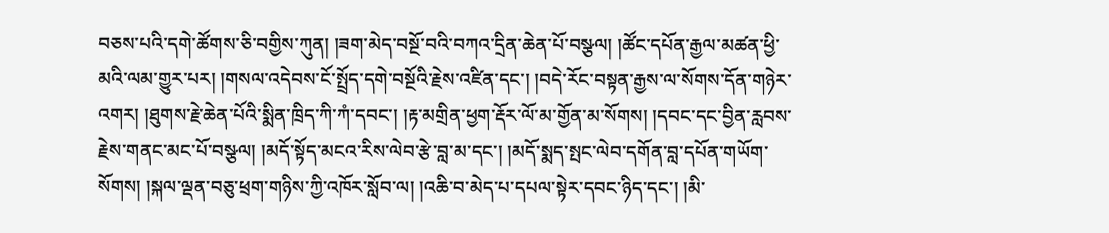བཅས་པའི་དགེ་ཚོགས་ཅི་བགྱིས་ཀུན། །ཟག་མེད་བསྔོ་བའི་བཀའ་དྲིན་ཆེན་པོ་བསྩལ། །ཚོང་དཔོན་རྒྱལ་མཚན་ཕྱི་མའི་ལམ་གྱུར་པར། །གསལ་འདེབས་ངོ་སྤྲོད་དགེ་བསྔོའི་རྗེས་འཛིན་དང་། །བདེ་རོང་བསྟན་རྒྱས་ལ་སོགས་དོན་གཉེར་འགར། །ཐུགས་རྗེ་ཆེན་པོའི་སྨིན་ཁྲིད་ཀི་ཀཾ་དབང་། །རྟ་མགྲིན་ཕྱག་རྡོར་ལོ་མ་གྱོན་མ་སོགས། །དབང་དང་བྱིན་རླབས་རྗེས་གནང་མང་པོ་བསྩལ། །མདོ་སྟོད་མངའ་རིས་ལེབ་རྩེ་བླ་མ་དང་། །མདོ་སྨད་སྤང་ལེབ་དགོན་བླ་དཔོན་གཡོག་སོགས། །སྐལ་ལྡན་བཅུ་ཕྲག་གཉིས་ཀྱི་འཁོར་སློབ་ལ། །འཆི་བ་མེད་པ་དཔལ་སྟེར་དབང་ཉིད་དང་། །མི་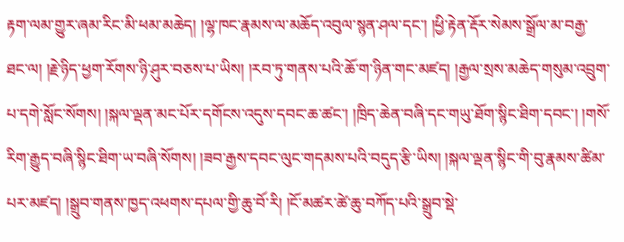རྟག་ལམ་གྱུར་ཞམ་རིང་མི་ཕམ་མཆེད། །ལྷ་ཁང་རྣམས་ལ་མཆོད་འབུལ་སྙན་ཤལ་དང་། །ཕྱི་རྟེན་རྡོར་སེམས་སྒྲོལ་མ་བརྒྱ་ཐང་ལ། །རྗེ་ཉིད་ཕྱག་རོགས་ཉི་ཤུར་བཅས་པ་ཡིས། །རབ་ཏུ་གནས་པའི་ཆོ་ག་ཉིན་གང་མཛད། །རྒྱལ་སྲས་མཆེད་གསུམ་འབྲུག་པ་དགེ་སློང་སོགས། །སྐལ་ལྡན་མང་པོར་དགོངས་འདུས་དབང་ཆ་ཚང་། །ཁྲིད་ཆེན་བཞི་དང་གཡུ་ཐོག་སྙིང་ཐིག་དབང་། །གསོ་རིག་རྒྱུད་བཞི་སྙིང་ཐིག་ཡ་བཞི་སོགས། །ཟབ་རྒྱས་དབང་ལུང་གདམས་པའི་བདུད་རྩི་ཡིས། །སྐལ་ལྡན་སྙིང་གི་བུ་རྣམས་ཚིམ་པར་མཛད། །སྒྲུབ་གནས་ཁྱད་འཕགས་དཔལ་གྱི་ཆུ་བོ་རི། །ངོ་མཚར་ཚེ་ཆུ་བཀོད་པའི་སྒྲུབ་སྡེ་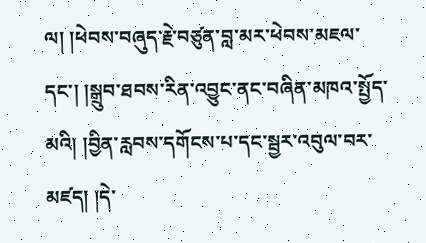ལ། །ཕེབས་བཞུད་རྗེ་བཙུན་བླ་མར་ཕེབས་མཇལ་དང་། །སྒྲུབ་ཐབས་རིན་འབྱུང་ནང་བཞིན་མཁའ་སྤྱོད་མའི། །བྱིན་རླབས་དགོངས་པ་དང་སྦྱར་འབུལ་བར་མཛད། །དེ་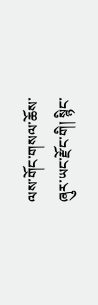ལས་གོང་གསལ་ཆོས་ཞུར་ཡང་རྫོང་གི། སྙིང་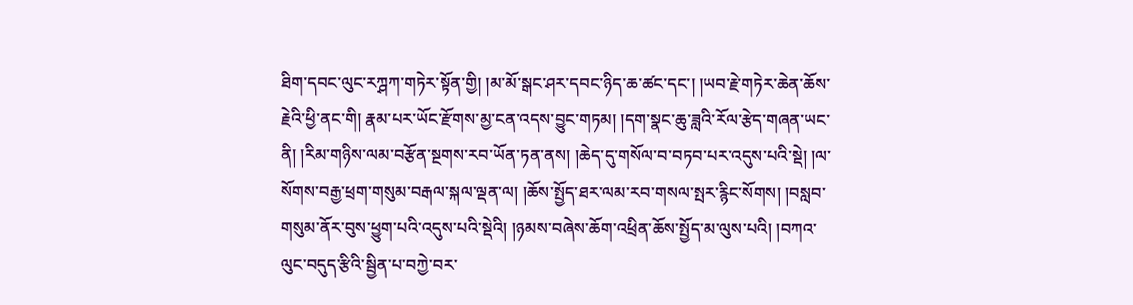ཐིག་དབང་ལུང་རཀྴཀ་གཏེར་སྟོན་གྱི། །མ་མོ་སྒང་ཤར་དབང་ཉིད་ཆ་ཚང་དང་། །ཡབ་རྗེ་གཏེར་ཆེན་ཆོས་རྗེའི་ཕྱི་ནང་གི། རྣམ་པར་ཡོང་རྫོགས་མྱ་ངན་འདས་བྱུང་གཏམ། །དག་སྣང་ཆུ་ཟླའི་རོལ་རྩེད་གཞན་ཡང་ནི། །རིམ་གཉིས་ལམ་བརྩོན་སྔགས་རབ་ཡོན་ཏན་ནས། །ཆེད་དུ་གསོལ་བ་བཏབ་པར་འདུས་པའི་སྡེ། །ལ་སོགས་བརྒྱ་ཕྲག་གསུམ་བརྒལ་སྐལ་ལྡན་ལ། །ཆོས་སྤྱོད་ཐར་ལམ་རབ་གསལ་སྤར་རྙིང་སོགས། །བསླབ་གསུམ་ནོར་བུས་ཕྱུག་པའི་འདུས་པའི་སྡེའི། །ཉམས་བཞེས་ཆོག་འཕྲིན་ཆོས་སྤྱོད་མ་ལུས་པའི། །བཀའ་ལུང་བདུད་རྩིའི་སྦྱིན་པ་བཀྱེ་བར་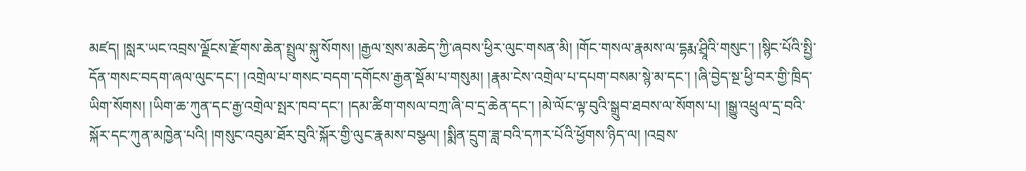མཛད། །སླར་ཡང་འབྲས་ལྗོངས་རྫོགས་ཆེན་སྤྲུལ་སྐུ་སོགས། །རྒྱལ་སྲས་མཆེད་ཀྱི་ཞབས་ཕྱིར་ལུང་གསན་མི། །གོང་གསལ་རྣམས་ལ་དྷརྨ་ཤྲཱིའི་གསུང་། །སྙིང་པོའི་སྤྱི་དོན་གསང་བདག་ཞལ་ལུང་དང་། །འགྲེལ་པ་གསང་བདག་དགོངས་རྒྱན་སྡོམ་པ་གསུམ། །རྣམ་ངེས་འགྲེལ་པ་དཔག་བསམ་སྙེ་མ་དང་། །ཞི་བྱེད་སྔ་ཕྱི་བར་གྱི་ཁྲིད་ཡིག་སོགས། །ཡིག་ཆ་ཀུན་དང་རྒྱ་འགྲེལ་སྤར་ཁབ་དང་། །དམ་ཚིག་གསལ་བཀྲ་ཞི་བ་དྲ་ཆེན་དང་། །མེ་ལོང་ལྟ་བུའི་སྒྲུབ་ཐབས་ལ་སོགས་པ། །སྒྱུ་འཕྲུལ་དྲ་བའི་སྐོར་དང་ཀུན་མཁྱེན་པའི། །གསུང་འབུམ་ཐོར་བུའི་སྐོར་གྱི་ལུང་རྣམས་བསྩལ། །སྨིན་དྲུག་ཟླ་བའི་དཀར་པོའི་ཕྱོགས་ཉིད་ལ། །འབྲས་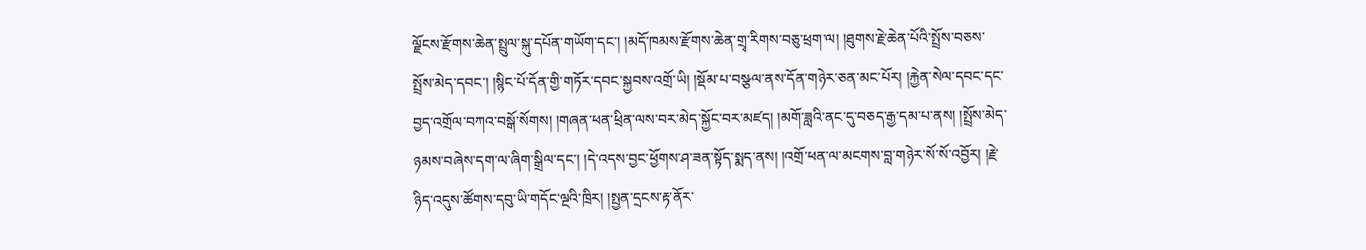ལྗོངས་རྫོགས་ཆེན་སྤྲུལ་སྐུ་དཔོན་གཡོག་དང་། །མདོ་ཁམས་རྫོགས་ཆེན་གྲྭ་རིགས་བཅུ་ཕྲག་ལ། །ཐུགས་རྗེ་ཆེན་པོའི་སྤྲོས་བཅས་སྤྲོས་མེད་དབང་། །སྙིང་པོ་དོན་གྱི་གཏོར་དབང་སྐྱབས་འགྲོ་ཡི། །སྡོམ་པ་བསྩལ་ནས་དོན་གཉེར་ཅན་མང་པོར། །རྐྱེན་སེལ་དབང་དང་བྱད་འགྲོལ་བཀའ་བསྒོ་སོགས། །གཞན་ཕན་ཕྲིན་ལས་བར་མེད་སྐྱོང་བར་མཛད། །མགོ་ཟླའི་ནང་དུ་བཅད་རྒྱ་དམ་པ་ནས། །སྤྲོས་མེད་ཉམས་བཞེས་དག་ལ་ཞིག་སྒྲིལ་དང་། །དེ་འདས་བྱང་ཕྱོགས་ཤ་ཟན་སྟོད་སྨད་ནས། །འགྲོ་ཕན་ལ་མངགས་བླ་གཉེར་སོ་སོ་འབྱོར། །རྗེ་ཉིད་འདུས་ཚོགས་དབུ་ཡི་གདོང་ལྔའི་ཁྲིར། །སྤྱན་དྲངས་རྟ་ནོར་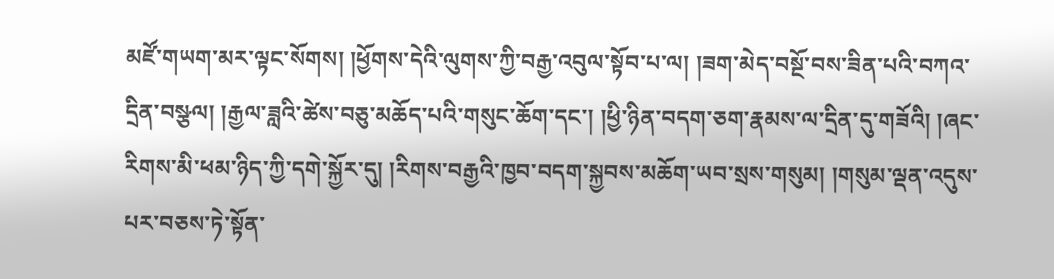མཛོ་གཡག་མར་ལྟང་སོགས། །ཕྱོགས་དེའི་ལུགས་ཀྱི་བརྒྱ་འབུལ་སྟོབ་པ་ལ། །ཟག་མེད་བསྔོ་བས་ཟིན་པའི་བཀའ་དྲིན་བསྩལ། །རྒྱལ་ཟླའི་ཚེས་བཅུ་མཆོད་པའི་གསུང་ཆོག་དང་། །ཕྱི་ཉིན་བདག་ཅག་རྣམས་ལ་དྲིན་དུ་གཟོའི། །ཞང་རིགས་མི་ཕམ་ཉིད་ཀྱི་དགེ་སྐྱོར་དུ། །རིགས་བརྒྱའི་ཁྱབ་བདག་སྐྱབས་མཆོག་ཡབ་སྲས་གསུམ། །གསུམ་ལྡན་འདུས་པར་བཅས་ཏེ་སྟོན་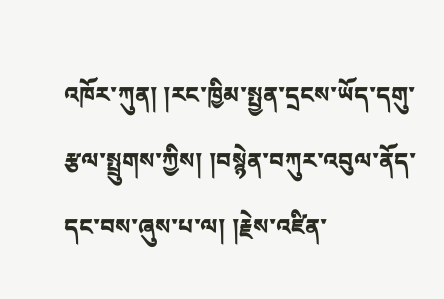འཁོར་ཀུན། །རང་ཁྱིམ་སྤྱན་དྲངས་ཡོད་དགུ་རྩལ་སྤྲུགས་ཀྱིས། །བསྙེན་བཀུར་འབུལ་ནོད་དང་བས་ཞུས་པ་ལ། །རྗེས་འཛིན་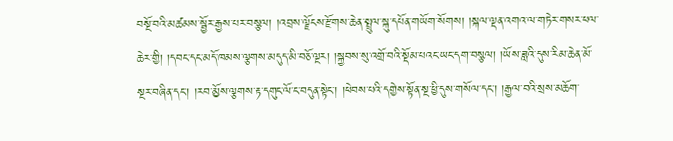བསྔོ་བའི་མཚམས་སྦྱོར་རྒྱས་པར་བསྩལ། །འབྲས་ལྗོངས་རྫོགས་ཆེན་སྤྲུལ་སྐུ་དཔོན་གཡོག་སོགས། །སྐལ་ལྡན་འགའ་ལ་གཏེར་གསར་ཕལ་ཆེར་གྱི། །དབང་དང་མདོ་ཁམས་ལྕགས་མདུད་མི་བཅོ་ལྔར། །སྐྱབས་སུ་འགྲོ་བའི་སྡོམ་པའང་ཡང་དག་བསྩལ། །ཡོས་ཟླའི་དུས་རིམ་ཆེན་མོ་སྔར་བཞིན་དང་། །རབ་མྱོས་ལྕགས་རྟ་དགུང་ལོ་ང་བདུན་སྟེང་། །ཕེབས་པའི་དགྱེས་སྟོན་སྔ་ཕྱི་དུས་གསོལ་དང་། །རྒྱལ་བའི་སྲས་མཆོག་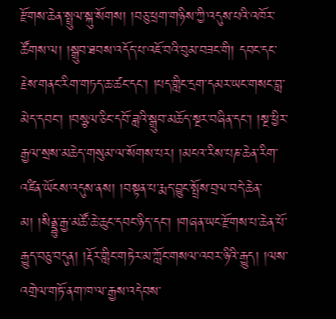རྫོགས་ཆེན་སྤྲུལ་སྐུ་སོགས། །བཅུ་ཕྲག་གཉིས་ཀྱི་འདུས་པའི་འཁོར་ཚོགས་ལ། །སྒྲུབ་ཐབས་འདོད་པ་འཇོ་བའི་བུམ་བཟང་གི། དབང་དང་རྗེས་གནང་རིག་གཏད་ཆ་ཚང་དང་། །པད་གླིང་དྲག་དམར་ཡང་གསང་བླ་མེད་དབང་། །བསྩལ་ཅིང་དབོ་ཟླའི་སྒྲུབ་མཆོད་སྔར་བཞིན་དང་། །སྔ་ཕྱིར་རྒྱལ་སྲས་མཆེད་གསུམ་ལ་སོགས་པར། །མངའ་རིས་པཎ་ཆེན་རིག་འཛིན་ཡོངས་འདུས་ནས། །བསྟན་པ་རྨད་བྱུང་སྤྲོས་བྲལ་བདེ་ཆེན་མ། །སིནྡྷུ་རྒྱ་མཚོ་ཆེ་ཆུང་དབང་ཉིད་དང་། །གཞན་ཡང་རྫོགས་པ་ཆེན་པོ་རྒྱུད་བཅུ་བདུན། །རྡོར་གླིང་གཏེར་མ་ཀློང་གསལ་འབར་ཉིའི་རྒྱུད། །ལས་འགྲེལ་གཏོ་ནག་ཁ་ལ་རྒྱས་འདེབས་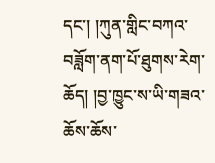དང་། །ཀུན་གླིང་བཀའ་བཟློག་ནག་པོ་ཐུགས་རེག་ཆོད། །བྱ་ཁྱུང་ས་ཡི་གཟའ་ཆོས་ཆོས་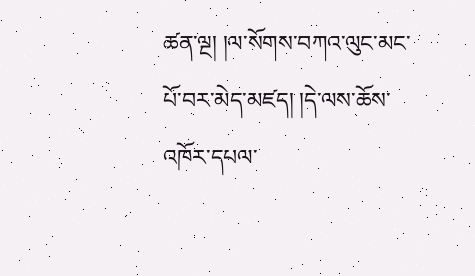ཚན་ལྔ། །ལ་སོགས་བཀའ་ལུང་མང་པོ་བར་མེད་མཛད། །དེ་ལས་ཆོས་འཁོར་དཔལ་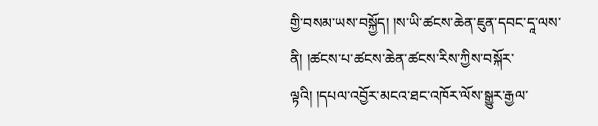གྱི་བསམ་ཡས་བསྐྱོད། །ས་ཡི་ཚངས་ཆེན་ཇུན་དབང་དཱ་ལས་ནི། །ཚངས་པ་ཚངས་ཆེན་ཚངས་རིས་ཀྱིས་བསྐོར་ལྟའི། །དཔལ་འབྱོར་མངའ་ཐང་འཁོར་ལོས་སྒྱུར་རྒྱལ་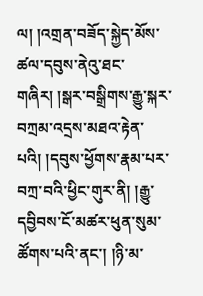ལ། །འགྲན་བཟོད་སྐྱེད་མོས་ཚལ་དབུས་ནེའུ་ཐང་གཞིར། །སྒར་བསྒྲིགས་རྒྱུ་སྐར་བཀྲམ་འདྲས་མཐའ་རྟེན་པའི། །དབུས་ཕྱོགས་རྣམ་པར་བཀྲ་བའི་ཕྱིང་གུར་ནི། །རྒྱུ་དབྱིབས་ངོ་མཚར་ཕུན་སུམ་ཚོགས་པའི་ནང་། །ཉི་མ་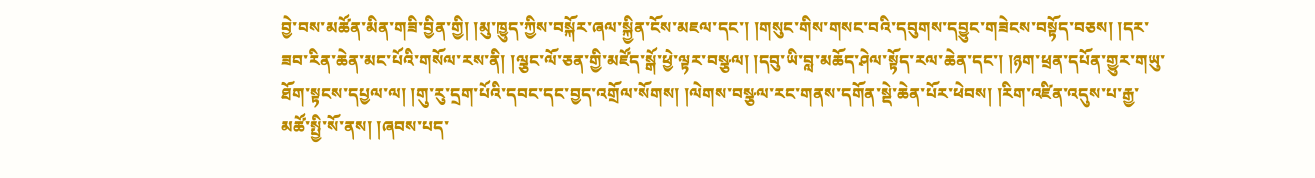བྱེ་བས་མཚོན་མིན་གཟི་བྱིན་གྱི། །མུ་ཁྱུད་ཀྱིས་བསྐོར་ཞལ་སྐྱིན་ངོས་མཇལ་དང་། །གསུང་གིས་གསང་བའི་དབུགས་དབྱུང་གཟེངས་བསྟོད་བཅས། །དར་ཟབ་རིན་ཆེན་མང་པོའི་གསོལ་རས་ནི། །ལྕང་ལོ་ཅན་གྱི་མཛོད་སྒོ་ཕྱེ་ལྟར་བསྩལ། །དབུ་ཡི་བླ་མཆོད་ཤེལ་སྟོད་རལ་ཆེན་དང་། །ཉག་ཕྲན་དཔོན་གྱུར་གཡུ་ཐོག་སྟངས་དཔྱལ་ལ། །གུ་རུ་དྲག་པོའི་དབང་དང་བྱད་འགྲོལ་སོགས། །ལེགས་བསྩལ་རང་གནས་དགོན་སྡེ་ཆེན་པོར་ཕེབས། །རིག་འཛིན་འདུས་པ་རྒྱ་མཚོ་སྤྱི་སོ་ནས། །ཞབས་པད་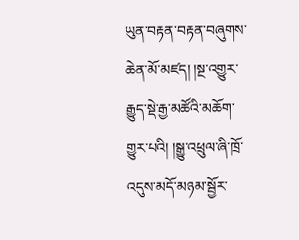ཡུན་བརྟན་བརྟན་བཞུགས་ཆེན་མོ་མཛད། །སྔ་འགྱུར་རྒྱུད་སྡེ་རྒྱ་མཚོའི་མཆོག་གྱུར་པའི། །སྒྱུ་འཕྲུལ་ཞི་ཁྲོ་འདུས་མདོ་མཉམ་སྦྱོར་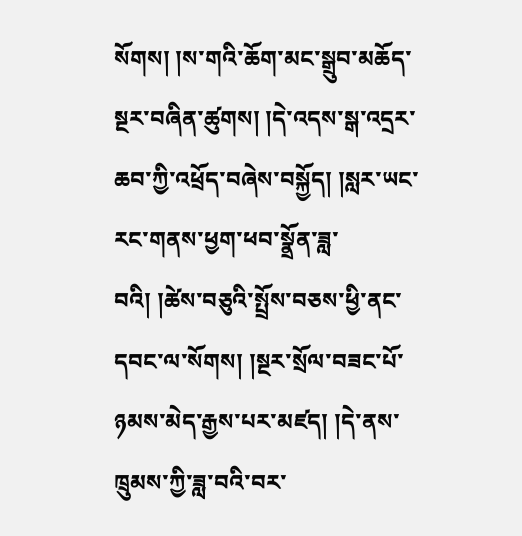སོགས། །ས་གའི་ཆོག་མང་སྒྲུབ་མཆོད་སྔར་བཞིན་ཚུགས། །དེ་འདས་སྒ་འདྲར་ཆབ་ཀྱི་འཕྲོད་བཞེས་བསྐྱོད། །སླར་ཡང་རང་གནས་ཕྱག་ཕབ་སྣྲོན་ཟླ་བའི། །ཚེས་བཅུའི་སྤྲོས་བཅས་ཕྱི་ནང་དབང་ལ་སོགས། །སྔར་སྲོལ་བཟང་པོ་ཉམས་མེད་རྒྱས་པར་མཛད། །དེ་ནས་ཁྲུམས་ཀྱི་ཟླ་བའི་བར་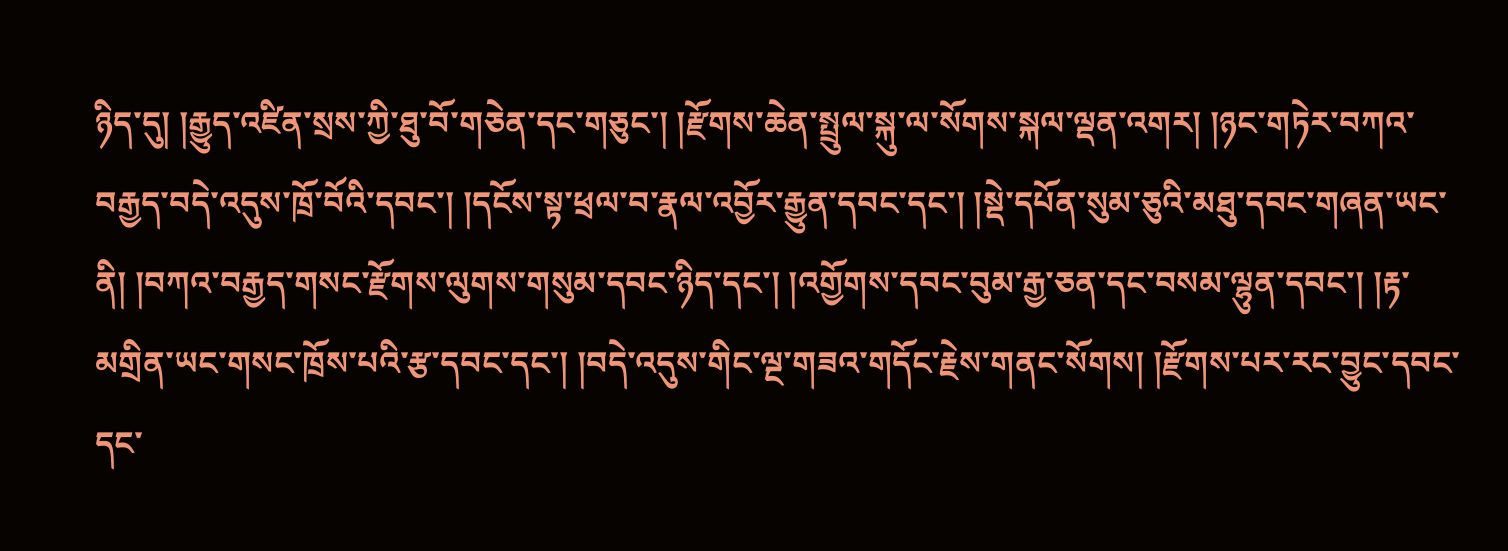ཉིད་དུ། །རྒྱུད་འཛིན་སྲས་ཀྱི་ཐུ་བོ་གཅེན་དང་གཅུང་། །རྫོགས་ཆེན་སྤྲུལ་སྐུ་ལ་སོགས་སྐལ་ལྡན་འགར། །ཉང་གཏེར་བཀའ་བརྒྱད་བདེ་འདུས་ཁྲོ་བོའི་དབང་། །དངོས་སྟ་ཕྲལ་བ་རྣལ་འབྱོར་རྒྱུན་དབང་དང་། །སྡེ་དཔོན་སུམ་ཅུའི་མཐུ་དབང་གཞན་ཡང་ནི། །བཀའ་བརྒྱད་གསང་རྫོགས་ལུགས་གསུམ་དབང་ཉིད་དང་། །འགྱོགས་དབང་བུམ་རྒྱ་ཅན་དང་བསམ་ལྷུན་དབང་། །རྟ་མགྲིན་ཡང་གསང་ཁྲོས་པའི་རྩ་དབང་དང་། །བདེ་འདུས་གིང་ལྔ་གཟའ་གདོང་རྗེས་གནང་སོགས། །རྫོགས་པར་རང་བྱུང་དབང་དང་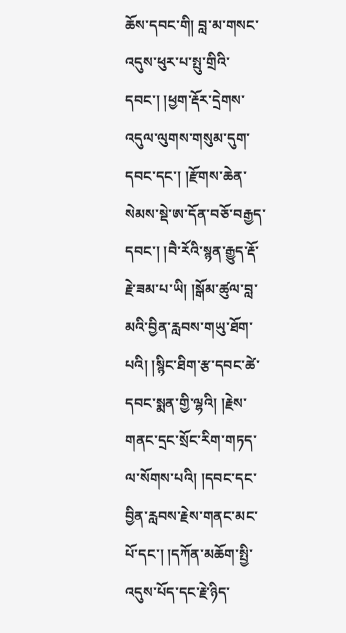ཆོས་དབང་གི། བླ་མ་གསང་འདུས་ཕུར་པ་སྤུ་གྲིའི་དབང་། །ཕྱག་རྡོར་དྲེགས་འདུལ་ལུགས་གསུམ་དུག་དབང་དང་། །རྫོགས་ཆེན་སེམས་སྡེ་ཨ་དོན་བཅོ་བརྒྱད་དབང་། །བཻ་རོའི་སྙན་རྒྱུད་རྡོ་རྗེ་ཟམ་པ་ཡི། །སྒོམ་ཚུལ་བླ་མའི་བྱིན་རླབས་གཡུ་ཐོག་པའི། །སྙིང་ཐིག་རྩ་དབང་ཚེ་དབང་སྨན་གྱི་ལྷའི། །རྗེས་གནང་དྲང་སྲོང་རིག་གཏད་ལ་སོགས་པའི། །དབང་དང་བྱིན་རླབས་རྗེས་གནང་མང་པོ་དང་། །དཀོན་མཆོག་སྤྱི་འདུས་པོད་དང་རྗེ་ཉིད་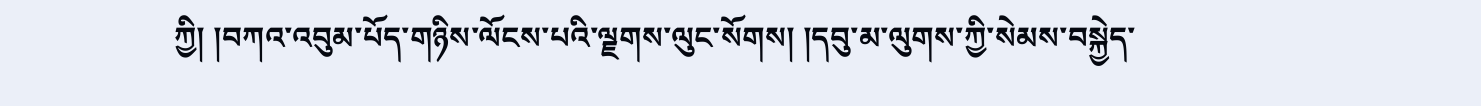ཀྱི། །བཀའ་འབུམ་པོད་གཉིས་ལོངས་པའི་ལྗགས་ལུང་སོགས། །དབུ་མ་ལུགས་ཀྱི་སེམས་བསྐྱེད་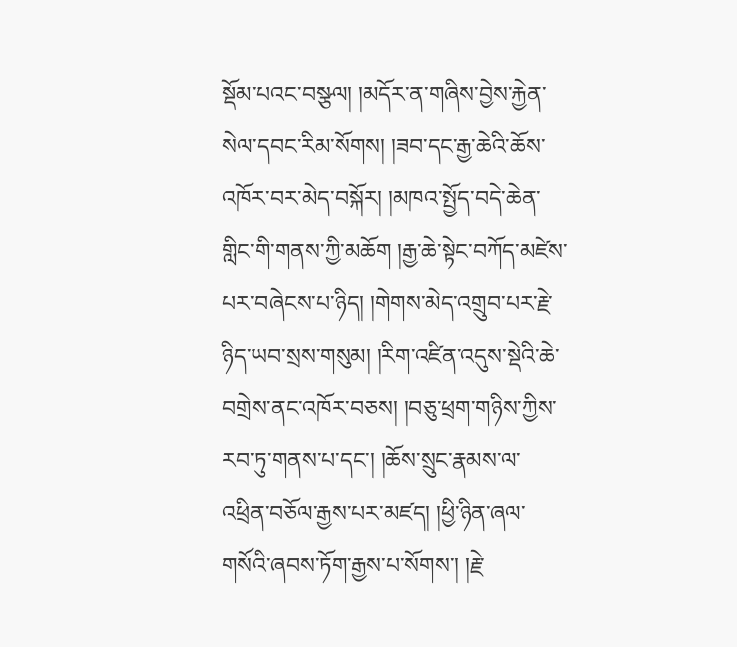སྡོམ་པའང་བསྩལ། །མདོར་ན་གཞིས་བྱེས་རྐྱེན་སེལ་དབང་རིམ་སོགས། །ཟབ་དང་རྒྱ་ཆེའི་ཆོས་འཁོར་བར་མེད་བསྐོར། །མཁའ་སྤྱོད་བདེ་ཆེན་གླིང་གི་གནས་ཀྱི་མཆོག །རྒྱ་ཆེ་སྟེང་བཀོད་མཛེས་པར་བཞེངས་པ་ཉིད། །གེགས་མེད་འགྲུབ་པར་རྗེ་ཉིད་ཡབ་སྲས་གསུམ། །རིག་འཛིན་འདུས་སྡེའི་ཆེ་བགྲེས་ནང་འཁོར་བཅས། །བཅུ་ཕྲག་གཉིས་ཀྱིས་རབ་ཏུ་གནས་པ་དང་། །ཆོས་སྲུང་རྣམས་ལ་འཕྲིན་བཅོལ་རྒྱས་པར་མཛད། །ཕྱི་ཉིན་ཞལ་གསོའི་ཞབས་ཏོག་རྒྱས་པ་སོགས་། །རྗེ་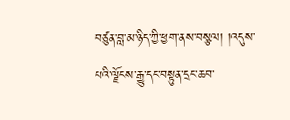བཙུན་བླ་མ་ཉིད་ཀྱི་ཕྱག་ནས་བསྩལ། །འདུས་པའི་ལྗོངས་རྒྱུ་དང་བསྟུན་དྲང་ཆབ་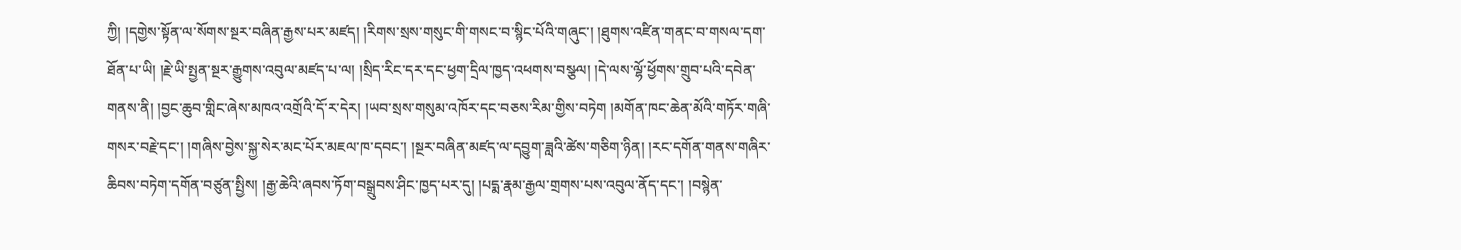ཀྱི། །དགྱེས་སྟོན་ལ་སོགས་སྔར་བཞིན་རྒྱས་པར་མཛད། །རིགས་སྲས་གསུང་གི་གསང་བ་སྙིང་པོའི་གཞུང་། །ཐུགས་འཛིན་གནང་བ་གསལ་དག་ཐོན་པ་ཡི། །རྗེ་ཡི་སྤྱན་སྔར་རྒྱུགས་འབུལ་མཛད་པ་ལ། །སྲིད་རིང་དར་དང་ཕྱག་དྲིལ་ཁྱད་འཕགས་བསྩལ། །དེ་ལས་ལྷོ་ཕྱོགས་གྲུབ་པའི་དབེན་གནས་ནི། །བྱང་ཆུབ་གླིང་ཞེས་མཁའ་འགྲོའི་དོ་ར་དེར། །ཡབ་སྲས་གསུམ་འཁོར་དང་བཅས་རིམ་གྱིས་བཏེག །མགོན་ཁང་ཆེན་མོའི་གཏོར་གཞི་གསར་བརྗེ་དང་། །གཞིས་བྱེས་སྐྱ་སེར་མང་པོར་མཇལ་ཁ་དབང་། །སྔར་བཞིན་མཛད་ལ་དབྱུག་ཟླའི་ཚེས་གཅིག་ཉིན། །རང་དགོན་གནས་གཞིར་ཆིབས་བཏེག་དགོན་བཙུན་སྤྱིས། །རྒྱ་ཆེའི་ཞབས་ཏོག་བསྒྲུབས་ཤིང་ཁྱད་པར་དུ། །པདྨ་རྣམ་རྒྱལ་གྲགས་པས་འབུལ་ནོད་དང་། །བསྙེན་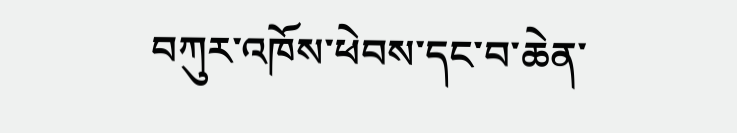བཀུར་འཁོས་ཕེབས་དང་བ་ཆེན་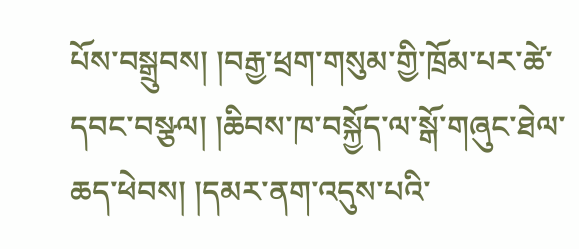པོས་བསྒྲུབས། །བརྒྱ་ཕྲག་གསུམ་གྱི་ཁྲོམ་པར་ཚེ་དབང་བསྩལ། །ཆིབས་ཁ་བསྐྱོད་ལ་སྒོ་གཞུང་ཐེལ་ཆད་ཕེབས། །དམར་ནག་འདུས་པའི་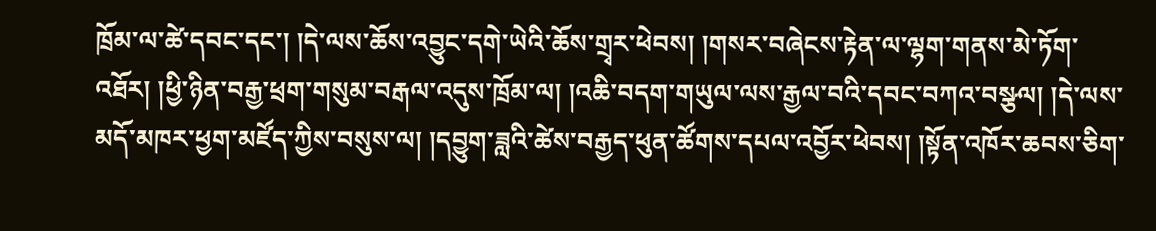ཁྲོམ་ལ་ཚེ་དབང་དང་། །དེ་ལས་ཆོས་འབྱུང་དགེ་ཡེའི་ཆོས་གྲྭར་ཕེབས། །གསར་བཞེངས་རྟེན་ལ་ལྷག་གནས་མེ་ཏོག་འཐོར། །ཕྱི་ཉིན་བརྒྱ་ཕྲག་གསུམ་བརྒལ་འདུས་ཁྲོམ་ལ། །འཆི་བདག་གཡུལ་ལས་རྒྱལ་བའི་དབང་བཀའ་བསྩལ། །དེ་ལས་མདོ་མཁར་ཕྱག་མཛོད་ཀྱིས་བསུས་ལ། །དབྱུག་ཟླའི་ཚེས་བརྒྱད་ཕུན་ཚོགས་དཔལ་འབྱོར་ཕེབས། །སྟོན་འཁོར་ཆབས་ཅིག་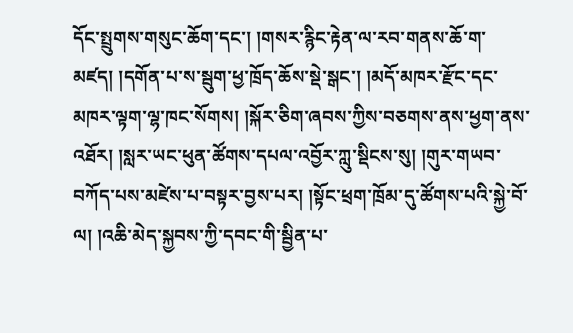དོང་སྤྲུགས་གསུང་ཆོག་དང་། །གསར་རྙིང་རྟེན་ལ་རབ་གནས་ཆོ་ག་མཛད། །དགོན་པ་ས་སྦུག་ཕྱ་ཁྲོད་ཆོས་སྡེ་སྒང་། །མདོ་མཁར་རྫོང་དང་མཁར་ལྟག་ལྷ་ཁང་སོགས། །སྐོར་ཅིག་ཞབས་ཀྱིས་བཅགས་ནས་ཕྱག་ནས་འཐོར། །སླར་ཡང་ཕུན་ཚོགས་དཔལ་འབྱོར་ཀླུ་སྡིངས་སུ། །གུར་གཡབ་བཀོད་པས་མཛེས་པ་བསྟར་བྱས་པར། །སྟོང་ཕྲག་ཁྲོམ་དུ་ཚོགས་པའི་སྐྱེ་བོ་ལ། །འཆི་མེད་སྐྱབས་ཀྱི་དབང་གི་སྦྱིན་པ་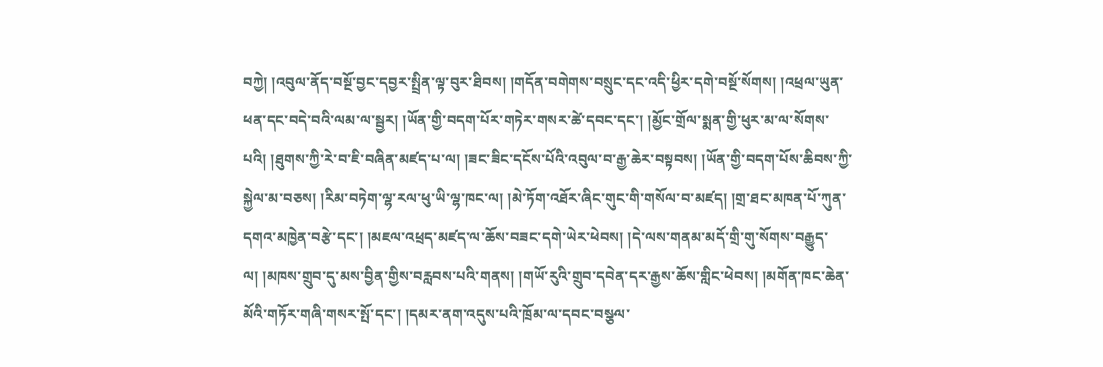བཀྱེ། །འབུལ་ནོད་བསྔོ་བྱང་དབྱར་སྤྲིན་ལྟ་བུར་ཐིབས། །གདོན་བགེགས་བསྲུང་དང་འདི་ཕྱིར་དགེ་བསྔོ་སོགས། །འཕྲལ་ཡུན་ཕན་དང་བདེ་བའི་ལམ་ལ་སྦྱར། །ཡོན་གྱི་བདག་པོར་གཏེར་གསར་ཚེ་དབང་དང་། །མྱོང་གྲོལ་སྨན་གྱི་ཕུར་མ་ལ་སོགས་པའི། །ཐུགས་ཀྱི་རེ་བ་ཇི་བཞིན་མཛད་པ་ལ། །ཟང་ཟིང་དངོས་པོའི་འབུལ་བ་རྒྱ་ཆེར་བསྟབས། །ཡོན་གྱི་བདག་པོས་ཆིབས་ཀྱི་སྐྱེལ་མ་བཅས། །རིམ་བཏེག་ལྷ་རལ་ཕུ་ཡི་ལྷ་ཁང་ལ། །མེ་ཏོག་འཐོར་ཞིང་གུང་གི་གསོལ་བ་མཛད། །གྲ་ཐང་མཁན་པོ་ཀུན་དགའ་མཁྱེན་བརྩེ་དང་། །མཇལ་འཕྲད་མཛད་ལ་ཆོས་བཟང་དགེ་ཡེར་ཕེབས། །དེ་ལས་གནམ་མདོ་གྲི་གུ་སོགས་བརྒྱུད་ལ། །མཁས་གྲུབ་དུ་མས་བྱིན་གྱིས་བརླབས་པའི་གནས། །གཡོ་རུའི་གྲུབ་དབེན་དར་རྒྱས་ཆོས་གླིང་ཕེབས། །མགོན་ཁང་ཆེན་མོའི་གཏོར་གཞི་གསར་སྤོ་དང་། །དམར་ནག་འདུས་པའི་ཁྲོམ་ལ་དབང་བསྩལ་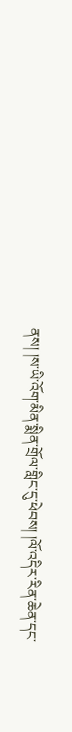ནས། །ས་ཡི་འོག་མིན་སྨིན་གྲོལ་གླིང་དུ་ཕེབས། །ལོ་འདིར་རིན་ཆེན་དང་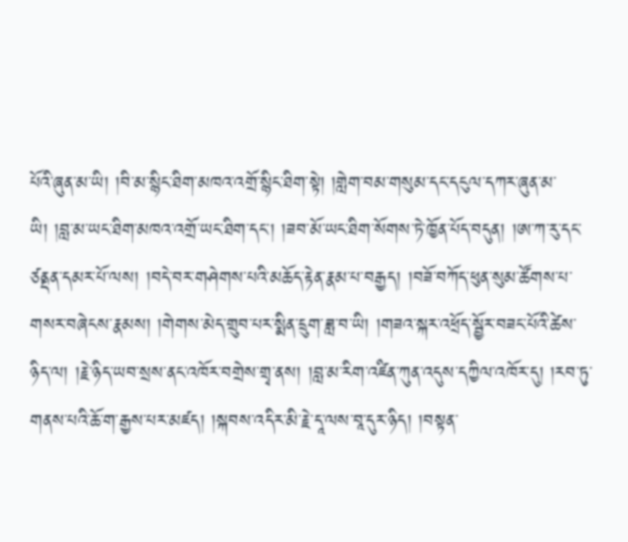པོའི་ཞུན་མ་ཡི། །བི་མ་སྙིང་ཐིག་མཁའ་འགྲོ་སྙིང་ཐིག་སྟེ། །གླེག་བམ་གསུམ་དང་དངུལ་དཀར་ཞུན་མ་ཡི། །བླ་མ་ཡང་ཐིག་མཁའ་འགྲོ་ཡང་ཐིག་དང་། །ཟབ་མོ་ཡང་ཐིག་སོགས་ཏེ་ཁྱོན་པོད་བདུན། །ཨ་ཀ་རུ་དང་ཙནྡན་དམར་པོ་ལས། །བདེ་བར་གཤེགས་པའི་མཆོད་རྟེན་རྣམ་པ་བརྒྱད། །བཟོ་བཀོད་ཕུན་སུམ་ཚོགས་པ་གསར་བཞེངས་རྣམས། །གེགས་མེད་གྲུབ་པར་སྨིན་དྲུག་ཟླ་བ་ཡི། །གཟའ་སྐར་འཕྲོད་སྦྱོར་བཟང་པོའི་ཚེས་ཉིད་ལ། །རྗེ་ཉིད་ཡབ་སྲས་ནང་འཁོར་བགྲེས་གྲྭ་ནས། །བླ་མ་རིག་འཛིན་ཀུན་འདུས་དཀྱིལ་འཁོར་དུ། །རབ་ཏུ་གནས་པའི་ཆོ་ག་རྒྱས་པར་མཛད། །སྐབས་འདིར་མི་རྗེ་དཱ་ལས་བཱ་དུར་ཉིད། །བསྟན་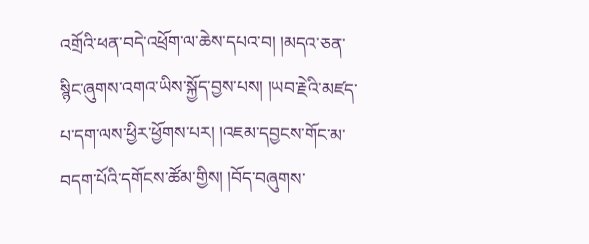འགྲོའི་ཕན་བདེ་འཕྲོག་ལ་ཆེས་དཔའ་བ། །མདའ་ཅན་སྙིང་ཞུགས་འགའ་ཡིས་སྐྱོད་བྱས་པས། །ཡབ་རྗེའི་མཛད་པ་དག་ལས་ཕྱིར་ཕྱོགས་པར། །འཇམ་དབྱངས་གོང་མ་བདག་པོའི་དགོངས་ཚོམ་གྱིས། །བོད་བཞུགས་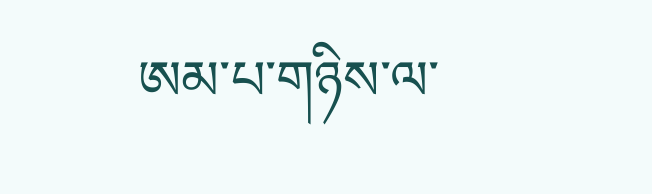ཨམ་པ་གཉིས་ལ་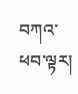བཀའ་ཕབ་ལྟར།